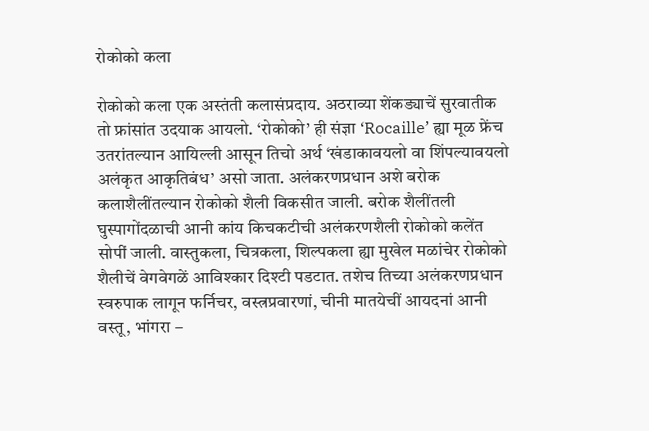रोकोको कला

रोकोको कला एक अस्तंती कलासंप्रदाय. अठराव्या शेंकड्याचें सुरवातीक तो फ्रांसांत उदयाक आयलो. ‘रोकोको’ ही संज्ञा ‘Rocaille’ ह्या मूळ फ्रेंच उतरांतल्यान आयिल्ली आसून तिचो अर्थ ‘खंडाकावयलो वा शिंपल्यावयलो अलंकृत आकृतिबंध’ असो जाता. अलंकरणप्रधान अशे बरोक कलाशैलींतल्यान रोकोको शैली विकसीत जाली. बरोक शैलींतली घुस्पागोंदळाची आनी कांय किचकटीची अलंकरणशैली रोकोको कलेंत सोपीं जाली. वास्तुकला, चित्रकला, शिल्पकला ह्या मुखेल मळांचेर रोकोको शैलीचें वेगवेगळें आविश्कार दिश्टी पडटात. तशेच तिच्या अलंकरणप्रधान स्वरुपाक लागून फर्निचर, वस्त्रप्रवारणां, चीनी मातयेचीं आयदनां आनी वस्तू, भांगरा –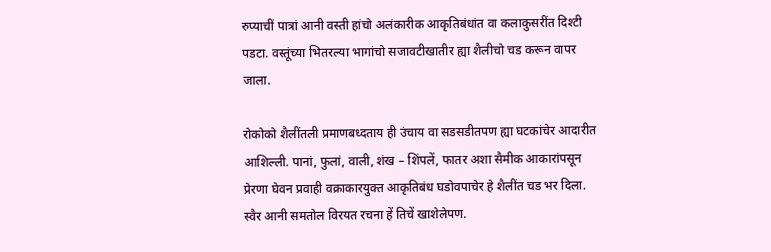रुप्याचीं पात्रां आनी वस्ती हांचो अलंकारीक आकृतिबंधांत वा कलाकुसरींत दिश्टी पडटा. वस्तूंच्या भितरल्या भागांचो सजावटीखातीर ह्या शैलीचो चड करून वापर जाला.

रोकोको शैलींतली प्रमाणबध्दताय ही उंचाय वा सडसडीतपण ह्या घटकांचेर आदारीत आशिल्ली. पानां, फुलां, वाली, शंख – शिंपलें, फातर अशा सैमीक आकारांपसून प्रेरणा घेवन प्रवाही वक्राकारयुक्त आकृतिबंध घडोवपाचेर हे शैलींत चड भर दिला. स्वैर आनी समतोल विरयत रचना हें तिचें खाशेलेपण.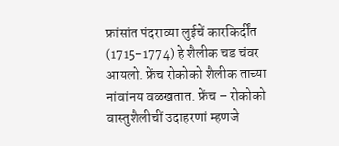फ्रांसांत पंदराव्या लुईचें कारकिर्दींत (1715-1774) हे शैलीक चड चंवर आयलो. फ्रेंच रोकोको शैलीक ताच्या नांवांनय वळखतात. फ्रेंच – रोकोको वास्तुशैलीचीं उदाहरणां म्हणजे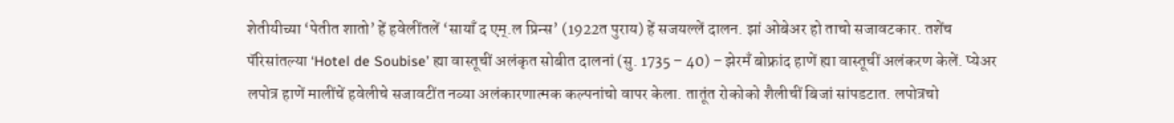शेतीयीच्या ‘पेतीत शातो’ हें हवेलींतलें ‘सायाँ द एम्.ल प्रिन्स’ (1922त पुराय) हें सजयल्लें दालन. झां ओबेअर हो ताचो सजावटकार. तशेंच पॅरिसांतल्या ‘Hotel de Soubise’ ह्या वास्तूचीं अलंकृत सोबीत दालनां (सु. 1735 – 40) – झेरमँ बोफ्रांद हाणें ह्या वास्तूचीं अलंकरण केलें. प्येअर लपोत्र हाणें मालींचें हवेलीचे सजावटींत नव्या अलंकारणात्मक कल्पनांचो वापर केला. तातूंत रोकोको शैलीचीं बिजां सांपडटात. लपोत्रचो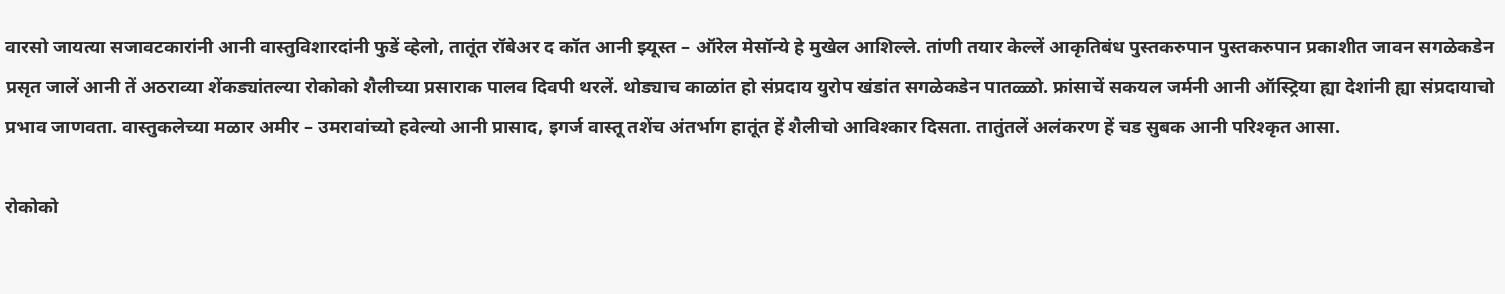वारसो जायत्या सजावटकारांनी आनी वास्तुविशारदांनी फुडें व्हेलो, तातूंत रॉबेअर द कॉत आनी झ्यूस्त – ऑरेल मेसॉन्ये हे मुखेल आशिल्ले. तांणी तयार केल्लें आकृतिबंध पुस्तकरुपान पुस्तकरुपान प्रकाशीत जावन सगळेकडेन प्रसृत जालें आनी तें अठराव्या शेंकड्यांतल्या रोकोको शैलीच्या प्रसाराक पालव दिवपी थरलें. थोड्याच काळांत हो संप्रदाय युरोप खंडांत सगळेकडेन पातळ्ळो. फ्रांसाचें सकयल जर्मनी आनी ऑस्ट्रिया ह्या देशांनी ह्या संप्रदायाचो प्रभाव जाणवता. वास्तुकलेच्या मळार अमीर – उमरावांच्यो हवेल्यो आनी प्रासाद, इगर्ज वास्तू तशेंच अंतर्भाग हातूंत हें शैलीचो आविश्कार दिसता. तातुंतलें अलंकरण हें चड सुबक आनी परिश्कृत आसा.

रोकोको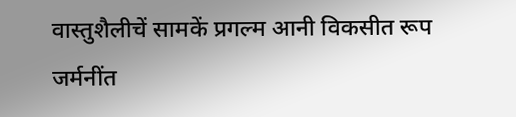वास्तुशैलीचें सामकें प्रगल्म आनी विकसीत रूप जर्मनींत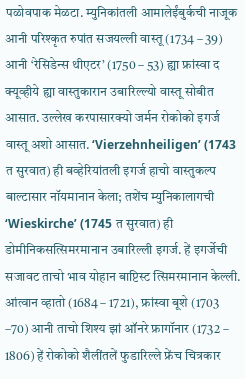पळोवपाक मेळटा. म्युनिकांतली आमालेईंबुर्कची नाजूक आनी परिश्कृत रुपांत सजयल्ली वास्तू (1734 – 39) आनी ‘रेसिडेन्स थीएटर’ (1750 – 53) ह्या फ्रांस्वा द क्यूव्हीये ह्या वास्तुकारान उबारिल्ल्यो वास्तू सोबीत आसात. उल्लेख करपासारक्यो जर्मन रोकोको इगर्ज वास्तू अशो आसात. ‘Vierzehnheiligen’ (1743 त सुरवात) ही बव्हेरियांतली इगर्ज हाचो वास्तुकल्प बाल्टासार नॉयमानान केला; तशेंच म्युनिकालागची ‘Wieskirche’ (1745 त सुरवात) ही डोमीनिकसत्सिमरमानान उबारिल्ली इगर्ज. हें इगर्जेची सजावट ताचो भाव योहान बाप्टिस्ट त्सिमरमानान केल्ली. आंत्वान व्हातो (1684 – 1721), फ्रांस्वा बूशे (1703 –70) आनी ताचो शिश्य झां ऑनरे फ्रागॉनार (1732 – 1806) हें रोकोको शैलींतलें फुडारिल्ले फ्रेंच चित्रकार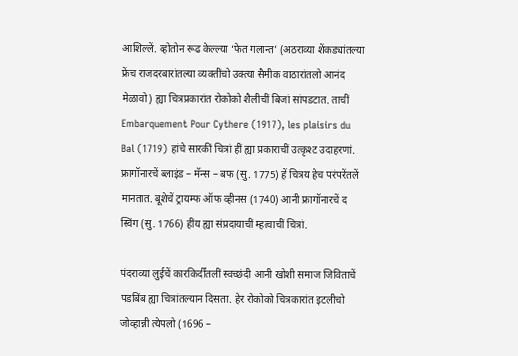आशिल्लें. व्होतोन रूढ केल्ल्या ‘फेत गलान्त’ (अठराव्या शेंकड्यांतल्या फ्रेंच राजदरबारांतल्या व्यक्तींचो उक्त्या सैमीक वाठारांतलो आनंद मेळावो) ह्या चित्रप्रकारांत रोकोको शैलीचीं बिजां सांपडटात. ताचीं Embarquement Pour Cythere (1917), les plaisirs du Bal (1719) हांचे सारकीं चित्रां हीं ह्या प्रकाराचीं उत्कृश्ट उदाहरणां. फ्रागॉनारचें ब्लाइंड – मॅन्स – बफ (सु. 1775) हें चित्रय हेच परंपरेंतलें मानतात. बूशेचें ट्रायम्फ ऑफ व्हीनस (1740) आनी फ्रागॉनारचें द स्विंग (सु. 1766) हींय ह्या संप्रदायाचीं म्हत्वाचीं चित्रां.

पंदराव्या लुईचें कारकिर्दींतलीं स्वच्छंदी आनी खोशी समाज जिविताचें पडबिंब ह्या चित्रांतल्यान दिसता. हेर रोकोको चित्रकारांत इटलीचो जोव्हान्नी त्येपलो (1696 –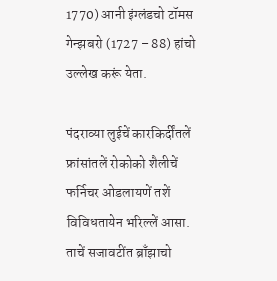1770) आनी इंग्लंडचो टॉमस गेन्झबरो (1727 – 88) हांचो उल्लेख करूं येता.

पंदराव्या लुईचें कारकिर्दींतलें फ्रांसांतलें रोकोको शैलीचें फर्निचर ओडलायणें तशें विविधतायेन भरिल्लें आसा. ताचें सजावटींत ब्राँझाचो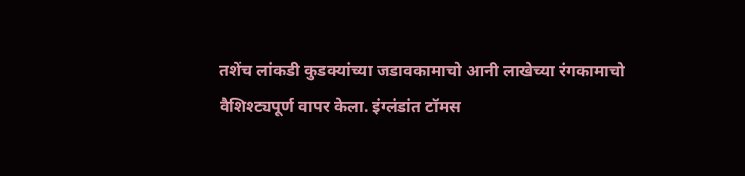तशेंच लांकडी कुडक्यांच्या जडावकामाचो आनी लाखेच्या रंगकामाचो वैशिश्ट्यपूर्ण वापर केला. इंग्लंडांत टॉमस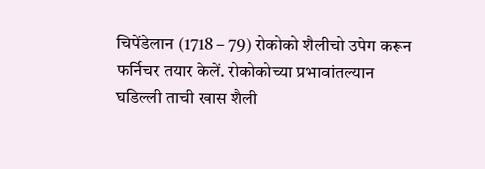चिपेंडेलान (1718 – 79) रोकोको शैलीचो उपेग करून फर्निचर तयार केलें. रोकोकोच्या प्रभावांतल्यान घडिल्ली ताची खास शैली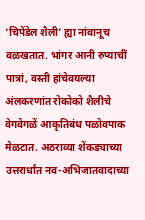‘चिपेंडेल शैली’ ह्या नांवानूच वळखतात. भांगर आनी रुप्याचीं पात्रां, वस्ती हांचेवयल्या अंलकरणांत रोकोको शैलीचे वेगवेगळें आकृतिबंध पळोवपाक मेळटात. अठराव्या शेंकड्याच्या उत्तरार्धांत नव-अभिजातवादाच्या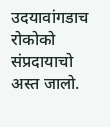उदयावांगडाच रोकोको संप्रदायाचो अस्त जालो.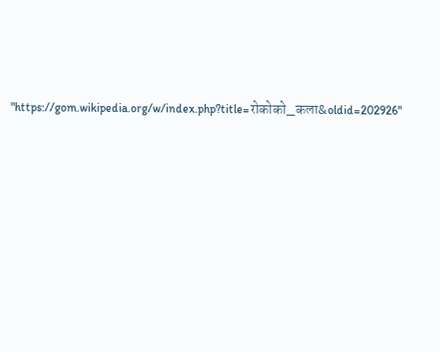"https://gom.wikipedia.org/w/index.php?title=रोकोको_कला&oldid=202926"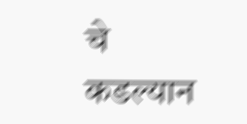चे कडल्यान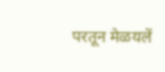परतून मेळयलें